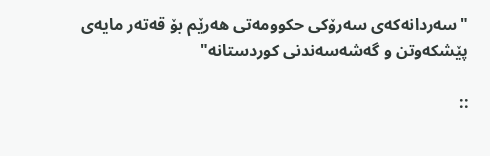"سەردانەكەی سەرۆكی حكوومەتی هەرێم بۆ قەتەر مایەی پێشكەوتن و گەشەسەندنی كوردستانە"

::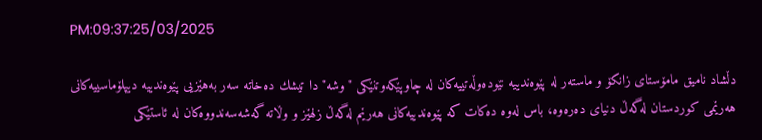PM:09:37:25/03/2025

دڵشاد نامیق مامۆستای زانكۆ و ماستەر لە پێوەندییە نێودەوڵەتییەكان لە چاوپێكەوتنێكی "وشە"دا تیشك دەخاتە سەر بەهێزیی پێوەندییە دیپلۆماسییەكانی هەرێمی كوردستان لەگەڵ دنیای دەرەوە، باس لەوە دەكات كە پێوەندییەكانی هەرێم لەگەڵ زلهێز و وڵاتە گەشەسەندووەكان لە ئاستێكی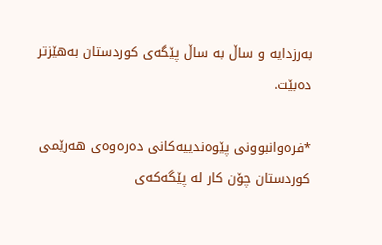بەرزدایە و ساڵ بە ساڵ پێگەی كوردستان بەهێزتر دەبێت.

*فرەوانبوونی پێوەندییەكانی دەرەوەی هەرێمی كوردستان چۆن كار لە پێگەكەی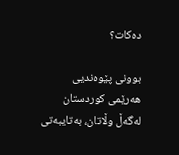دەكات؟

بوونی پێوەندیی هەرێمی كوردستان لەگەڵ وڵاتان، بەتایبەتی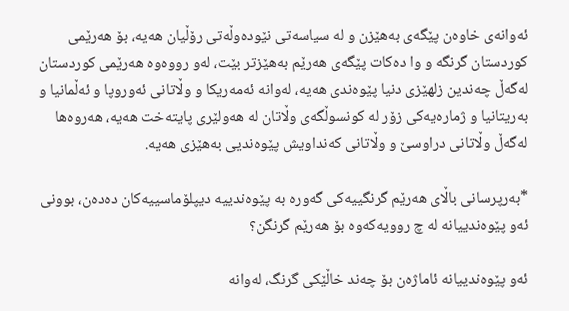ئەوانەی خاوەن پێگەی بەهێزن و لە سیاسەتی نێودەوڵەتی رۆڵیان هەیە، بۆ هەرێمی كوردستان گرنگە و وا دەكات پێگەی هەرێم بەهێزتر بێت، لەو رووەوە هەرێمی كوردستان لەگەڵ چەندین زلهێزی دنیا پێوەندی هەیە، لەوانە ئەمەریكا و وڵاتانی ئەوروپا و ئەڵمانیا و بەریتانیا و ژمارەیەكی زۆر لە كونسوڵگەی وڵاتان لە هەولێری پایتەخت هەیە، هەروەها لەگەڵ وڵاتانی دراوسێ و وڵاتانی كەنداویش پێوەندیی بەهێزی هەیە.

*بەرپرسانی باڵای هەرێم گرنگییەكی گەورە بە پێوەندییە دیپلۆماسییەكان دەدەن، بوونی ئەو پێوەندییانە لە چ روویەكەوە بۆ هەرێم گرنگن؟

ئەو پێوەندییانە ئاماژەن بۆ چەند خاڵێكی گرنگ، لەوانە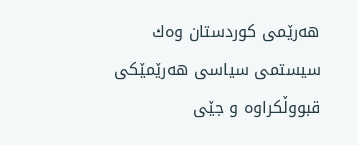هەرێمی كوردستان وەك سیستمی سیاسی هەرێمێكی قبووڵكراوە و جێی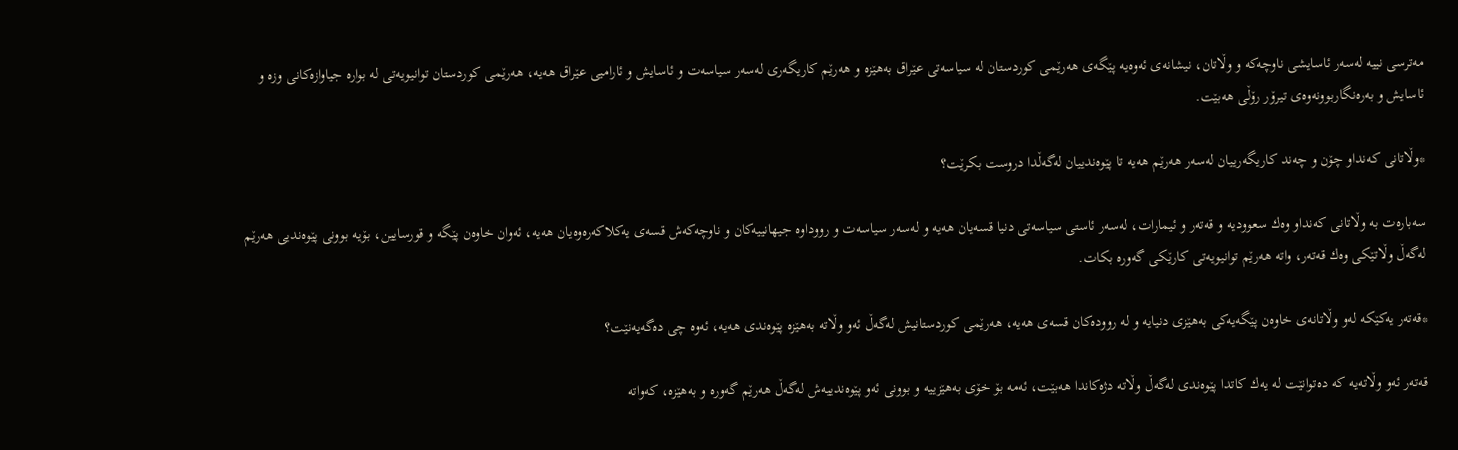مەترسی نییە لەسەر ئاسایشی ناوچەكە و وڵاتان، نیشانەی ئەوەیە پێگەی هەرێمی كوردستان لە سیاسەتی عێراق بەهێزە و هەرێم كاریگەری لەسەر سیاسەت و ئاسایش و ئارامیی عێراق هەیە، هەرێمی كوردستان توانیویەتی لە بوارە جیاوازەكانی وزە و ئاسایش و بەرەنگاربوونەوەی تیرۆر رۆڵی هەبێت.

*وڵاتانی كەنداو چۆن و چەند كاریگەرییان لەسەر هەرێم هەیە تا پێوەندییان لەگەڵدا دروست بكرێت؟

سەبارەت بە وڵاتانی كەنداو وەك سعوودیە و قەتەر و ئیمارات، لەسەر ئاستی سیاسەتی دنیا قسەیان هەیە و لەسەر سیاسەت و رووداوە جیهانییەكان و ناوچەكەش قسەی یەكلاكەرەوەیان هەیە، ئەوان خاوەن پێگە و قورسایین، بۆیە بوونی پێوەندیی هەرێم لەگەڵ وڵاتێكی وەك قەتەر، واتە هەرێم توانیویەتی كارێكی گەورە بكات.

*قەتەر یەكێكە لەو وڵاتانەی خاوەن پێگەیەكی بەهێزی دنیایە و لە روودەكان قسەی هەیە، هەرێمی كوردستانیش لەگەڵ ئەو وڵاتە بەهێزە پێوەندی هەیە، ئەوە چی دەگەیەنێت؟

قەتەر ئەو وڵاتەیە كە دەتوانێت لە یەك كاتدا پێوەندی لەگەڵ وڵاتە دژەكاندا هەبێت، ئەمە بۆ خۆی بەهێزییە و بوونی ئەو پێوەندییەش لەگەڵ هەرێم گەورە و بەهێزە، كەواتە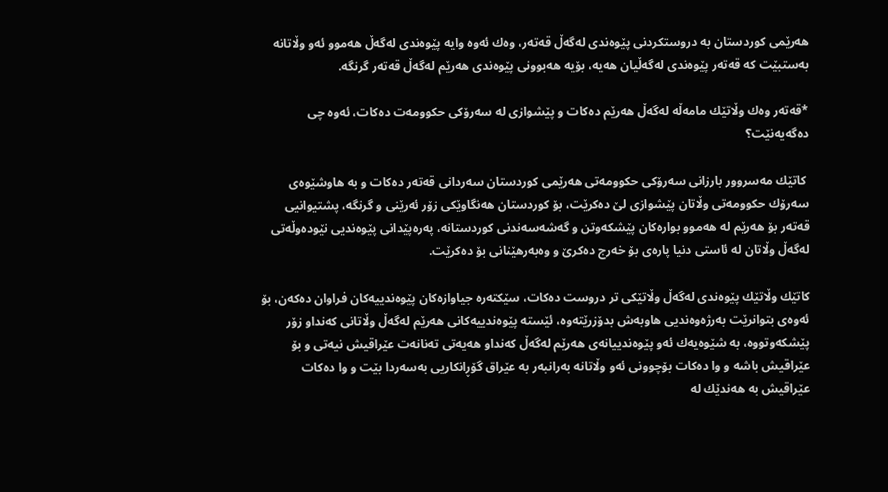هەرێمی كوردستان بە دروستكردنی پێوەندی لەگەڵ قەتەر، وەك ئەوە وایە پێوەندی لەگەڵ هەموو ئەو وڵاتانە بەستبێت كە قەتەر پێوەندی لەگەڵیان هەیە، بۆیە هەبوونی پێوەندی هەرێم لەگەڵ قەتەر گرنگە.

*قەتەر وەك وڵاتێك مامەڵە لەگەڵ هەرێم دەكات و پێشوازی لە سەرۆكی حكوومەت دەكات، ئەوە چی دەگەیەنێت؟

 كاتێك مەسروور بارزانی سەرۆكی حكوومەتی هەرێمی كوردستان سەردانی قەتەر دەكات و بە هاوشێوەی سەرۆك حكوومەتی وڵاتان پێشوازی لێ دەكرێت، بۆ كوردستان هەنگاوێكی زۆر ئەرێنی و گرنگە، پشتیوانیی قەتەر بۆ هەرێم لە هەموو بوارەكان پێشكەوتن و گەشەسەندنی كوردستانە، پەرەپێدانی پێوەندیی نێودەوڵەتی لەگەڵ وڵاتان لە ئاستی دنیا پارەی بۆ خەرج دەكرێ و وەبەرهێنانی بۆ دەكرێت.

كاتێك وڵاتێك پێوەندی لەگەڵ وڵاتێكی تر دروست دەكات، سێكتەرە جیاوازەكان پێوەندییەكان فراوان دەكەن، بۆ ئەوەی بتوانرێت بەرژەوەندیی هاوبەش بدۆزرێتەوە، ئێستە پێوەندییەكانی هەرێم لەگەڵ وڵاتانی كەنداو زۆر پێشكەوتووە، بە شێوەیەك ئەو پێوەندییانەی هەرێم لەگەڵ كەنداو هەیەتی تەنانەت عێراقیش نیەتی و بۆ عێراقیش باشە و وا دەكات بۆچوونی ئەو وڵاتانە بەرانبەر بە عێراق گۆڕانكاریی بەسەردا بێت و وا دەكات عێراقیش بە هەندێك لە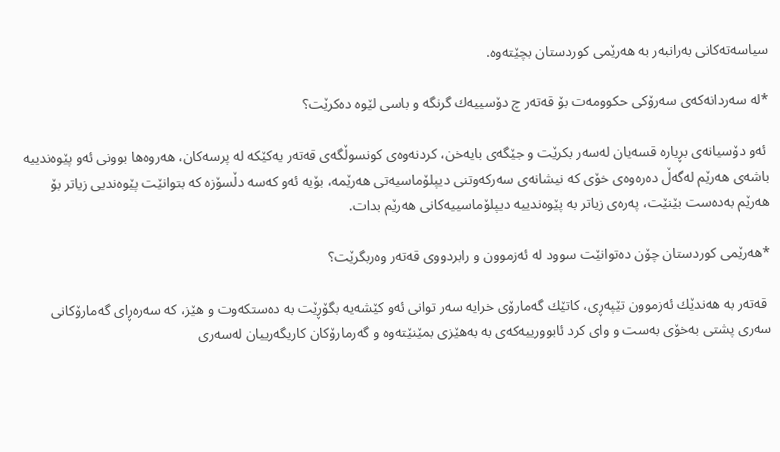سیاسەتەكانی بەرانبەر بە هەرێمی كوردستان بچێتەوە.

*لە سەردانەكەی سەرۆكی حكوومەت بۆ قەتەر چ دۆسییەك گرنگە و باسی لێوە دەكرێت؟

 ئەو دۆسیانەی بڕیارە قسەیان لەسەر بكرێت و جێگەی بایەخن، كردنەوەی كونسوڵگەی قەتەر یەكێكە لە پرسەكان، هەروەها بوونی ئەو پێوەندییە باشەی هەرێم لەگەڵ دەرەوەی خۆی كە نیشانەی سەركەوتنی دیپلۆماسیەتی هەرێمە، بۆیە ئەو كەسە دڵسۆزە كە بتوانێت پێوەندیی زیاتر بۆ هەرێم بەدەست بێنێت، پەرەی زیاتر بە پێوەندییە دیپلۆماسییەكانی هەرێم بدات.

*هەرێمی كوردستان چۆن دەتوانێت سوود لە ئەزموون و رابردووی قەتەر وەربگرێت؟

 قەتەر بە هەندێك ئەزموون تێپەڕی، كاتێك گەمارۆی خرایە سەر توانی ئەو كێشەیە بگۆڕێت بە دەستكەوت و هێز، كە سەرەڕای گەمارۆكانی سەری پشتی بەخۆی بەست و وای كرد ئابوورییەكەی بە بەهێزی بمێنێتەوە و گەرمارۆكان كاریگەرییان لەسەری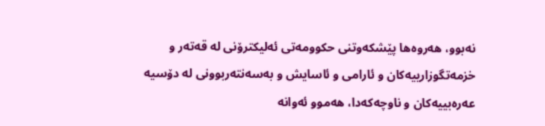نەبوو، هەروەها پێشكەوتنی حكوومەتی ئەلیكترۆنی لە قەتەر و خزمەتگوزارییەكان و ئارامی و ئاسایش و بەسەنتەربوونی لە دۆسیە عەرەبییەكان و ناوچەكەدا، هەموو ئەوانە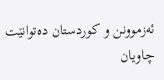ئەزموونن و كوردستان دەتوانێت چاویان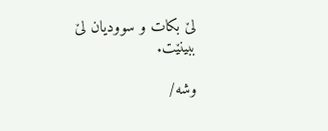لێ بكات و سوودیان لێ ببینێت.

وشە/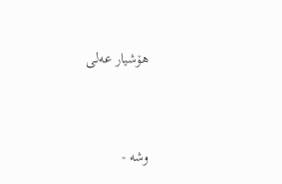هۆشیار عەلی



وشە -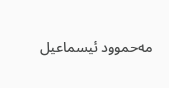مه‌حموود ئیسماعیل